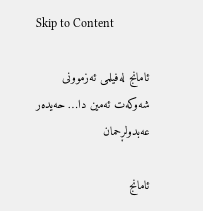Skip to Content

ئامانج له‌فیلمی ئه‌زموونی شه‌وكه‌ت ئه‌مین دا… حه‌یده‌ر عه‌بدولڕحمان

ئامانج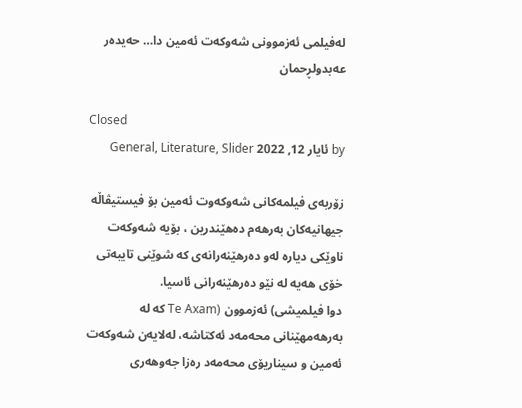له‌فیلمی ئه‌زموونی شه‌وكه‌ت ئه‌مین دا… حه‌یده‌ر عه‌بدولڕحمان

Closed
by ئایار 12, 2022 General, Literature, Slider

زۆربه‌ی فیلمه‌كانی شه‌وكه‌وت ئه‌مین بۆ فیستیڤاڵه‌ جیهانیه‌كان به‌رهه‌م ده‌هێندرین ، بۆیه‌ شه‌وكه‌ت ناوێكی دیاره‌ له‌و ده‌رهێنه‌رانه‌ی كه‌ شوێنی تایبه‌تی خۆی هه‌یه‌ له‌ نێو ده‌رهێنه‌رانی ئاسیا.
دوا فیلمیشی) ئه‌زموون (Te Axam كه‌ له‌ به‌رهه‌مهێنانی محه‌مه‌د ئه‌كتاشه‌، له‌لایه‌ن شه‌وكه‌ت ئه‌مین و سیناریۆی محه‌مه‌د ره‌زا جه‌وهه‌ری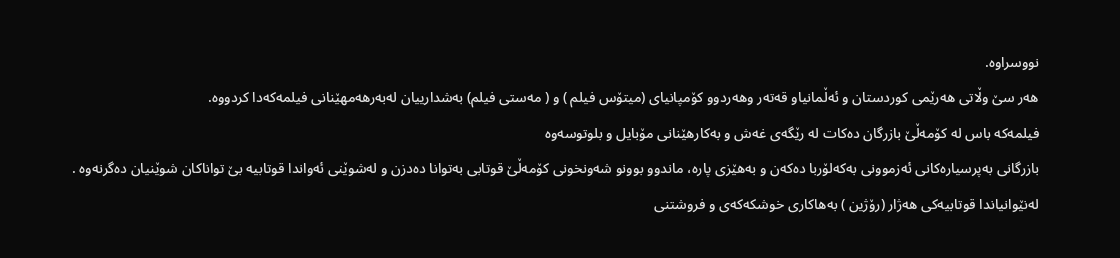نووسراوه‌.
هه‌ر سێ‌ وڵاتی هه‌رێمی كوردستان و ئه‌ڵمانیاو قه‌ته‌ر وهه‌ردوو كۆمپانیای (میتۆس فیلم ) و ( مه‌ستی فیلم) به‌شدارییان له‌به‌رهه‌مهێنانی فیلمه‌كه‌دا كردووه‌.
فیلمه‌كه‌ باس له‌ كۆمه‌ڵێ‌ بازرگان ده‌كات له‌ رێگه‌ی غه‌ش و به‌كارهێنانی مۆبایل و بلوتوسه‌وه‌
بازرگانی به‌پرسیاره‌كانی ئه‌زموونی به‌كه‌لۆربا ده‌كه‌ن و به‌هێزی پاره‌، ماندوو بوونو شه‌ونخونی كۆمه‌ڵێ‌ قوتابی به‌توانا ده‌دزن و له‌شوێنی ئه‌واندا قوتابیه‌ بێ‌ تواناكان شوێنیان ده‌گرنه‌وه‌ .
له‌نێوانیاندا قوتابیه‌كی هه‌ژار (رۆژین ) به‌هاكاری خوشكه‌كه‌ی و فروشتنی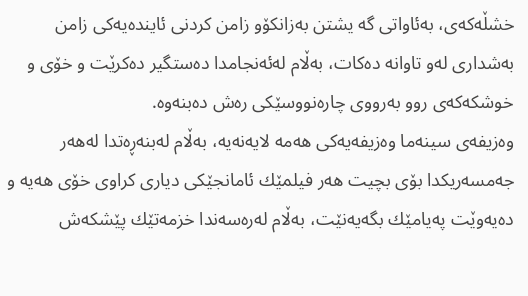خشڵه‌كه‌ی، به‌ئاواتی گه‌ یشتن به‌زانكۆو زامن كردنی ئاینده‌یه‌كی زامن به‌شداری له‌و تاوانه‌ ده‌كات، به‌ڵام له‌ئه‌نجامدا ده‌ستگیر ده‌كرێت و خۆی و خوشكه‌كه‌ی روو به‌رووی چاره‌نووسێكی ره‌ش ده‌بنه‌وه‌.
وه‌زیفه‌ی سینه‌ما وه‌زیفه‌یه‌كی هه‌مه‌ لایه‌نه‌یه‌، به‌ڵام له‌بنه‌ڕه‌تدا له‌هه‌ر جه‌مسه‌ریكدا بۆی بچیت هه‌ر فیلمێك ئامانجێكی دیاری كراوی خۆی هه‌یه‌ و ده‌یه‌وێت په‌یامێك بگه‌یه‌نێت، به‌ڵام له‌ره‌سه‌ندا خزمه‌تێك پێشكه‌ش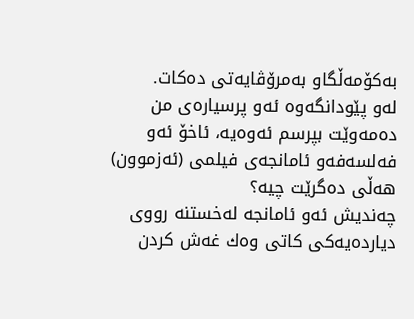به‌كۆمه‌ڵگاو به‌مرۆڤایه‌تی ده‌كات.
له‌و پێودانگه‌وه‌ ئه‌و پرسیاره‌ی من ده‌مه‌وێت بپرسم ئه‌وه‌یه‌، ئاخۆ ئه‌و فه‌لسه‌فه‌و ئامانجه‌ی فیلمی (ئه‌زموون) هه‌ڵی ده‌گرێت چیه‌؟
چه‌ندیش ئه‌و ئامانجه‌ له‌خستنه‌ رووی دیارده‌یه‌كی كاتی وه‌ك غه‌ش كردن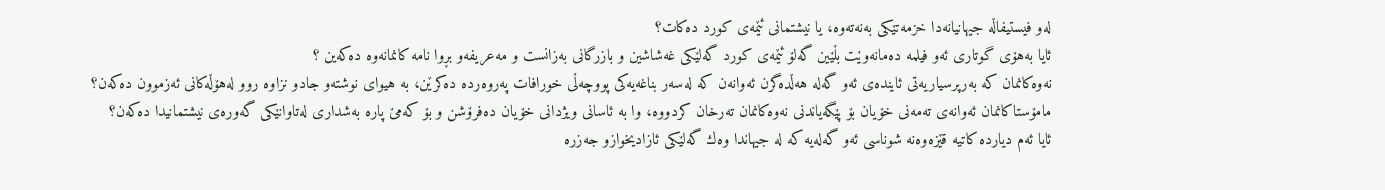له‌و فیستیفاڵه‌ جیهانیانه‌دا خزمه‌تێكی به‌نه‌ته‌وه‌، یا نیشتمانی ئێمه‌ی كورد ده‌كات؟
ئایا به‌هۆی گوتاری ئه‌و فیلمه‌ ده‌مانه‌وێت بڵێین گه‌لۆ ئێمه‌ی كورد گه‌لێكی غه‌شاشین و بازرگانی به‌زانست و مه‌عریفه‌و بڕوا نامه‌ كانمانه‌وه‌ ده‌كه‌ین ؟
نه‌وه‌كانمان كه‌ به‌رپرسیاریه‌تی ئاینده‌ی ئه‌و گه‌له‌ هه‌ڵده‌گرن ئه‌وانه‌ن كه‌ له‌سه‌ر بناغه‌یه‌كی پووچه‌ڵی خورافات په‌روه‌رده‌ ده‌كرێن، به‌ هیوای نوشته‌و جادو نزاوه‌ روو له‌هۆڵه‌كانی ئه‌زموون ده‌كه‌ن؟
مامۆستاكانمان ئه‌وانه‌ی ته‌مه‌نی خۆیان بۆ پێگه‌یاندنی نه‌وه‌كانمان ته‌رخان كردووه‌، وا به‌ ئاسانی ویژدانی خۆیان ده‌فرۆشن و بۆ كه‌مێ‌ پاره‌ به‌شداری له‌تاوانێكی گه‌وره‌ی نیشتمانیدا ده‌كه‌ن؟
ئایا ئه‌م دیارده‌ كاتیه‌ قێزه‌وه‌نه‌ شوناسی ئه‌و گه‌له‌یه‌ كه‌ له‌ جیهاندا وه‌ك گه‌لێكی ئازادیخوازو جه‌زره‌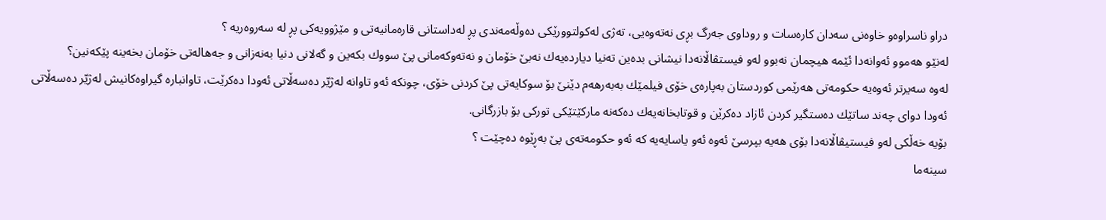دراو ناسراوه‌و خاوه‌نی سه‌دان كاره‌سات و روداوی جه‌رگ بڕی نه‌ته‌وه‌یی، ته‌ژی له‌كولتوورێكی ده‌وڵه‌مه‌ندی پڕ له‌داستانی قاره‌مانیه‌تی و مێژوویه‌كی پڕ له‌ سه‌روه‌ریه‌ ؟
له‌نێو هه‌موو ئه‌وانه‌دا ئێمه‌ هیچمان نه‌بوو له‌و فیستڤاڵانه‌دا نیشانی بده‌ین ته‌نیا دیارده‌یه‌ك نه‌بێ‌ خۆمان و نه‌ته‌وكه‌مانی پێ‌ سووك بكه‌ین و گه‌لانی دنیا به‌نه‌زانی و جه‌هاله‌تی خۆمان بخه‌ینه‌ پێكه‌نین؟
له‌وه‌ سه‌یرتر ئه‌وه‌یه‌ حكومه‌تی هه‌رێمی كوردستان به‌پاره‌ی خۆی فیلمێك به‌به‌رهه‌م دێنێ‌ بۆ سوكایه‌تی پێ‌ كردنی خۆی، چونكه‌ ئه‌و تاوانه‌ له‌ژیّر ده‌سه‌ڵاتی ئه‌ودا ده‌كرێت، تاوانباره‌ گیراوه‌كانیش له‌ژیّر ده‌سه‌ڵاتی ئه‌ودا دوای چه‌ند ساتێك ده‌ستگیر كردن ئازاد ده‌كرێن و قوتابخانه‌یه‌ك ده‌كه‌نه‌ ماركێتێكی توركی بۆ بازرگانی.
بۆیه‌ خه‌ڵكی له‌و فیستیڤاڵانه‌دا بۆی هه‌یه‌ بپرسێ‌ ئه‌وه‌ ئه‌و یاسایه‌یه‌ كه‌ ئه‌و حكومه‌ته‌ی پێ‌ به‌ڕێوه‌ ده‌چێت ؟
سینه‌ما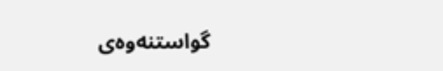گواستنه‌وه‌ی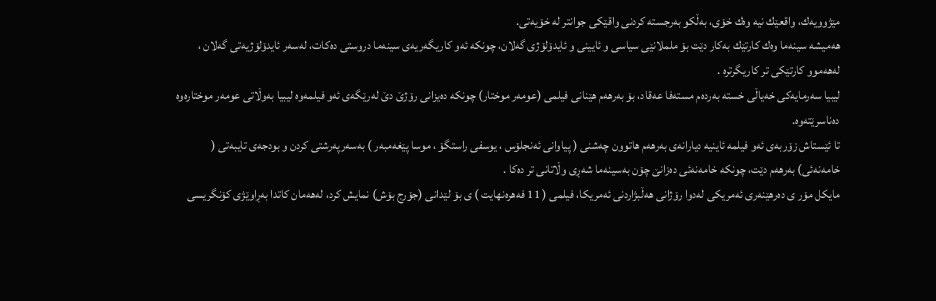مێژوویه‌ك، واقعێك نیه‌ وه‌ك خۆی، به‌ڵكو به‌رجسته‌ كردنی واقێكی جوانتر له‌ خۆیه‌تی.
هه‌میشه‌ سینه‌ما وه‌ك كارتێك به‌كار دێت بۆ ململانێی سیاسی و ئایینی و ئایدۆلۆژی گه‌لان، چونكه‌ ئه‌و كاریگه‌ریه‌ی سینه‌ما دروستی ده‌كات، له‌سه‌ر ئایدۆلۆژیه‌تی گه‌لان ، له‌هه‌موو كارتێكی تر كاریگرتره‌ .
لیبیا سه‌رمایه‌كی خه‌یاڵی خسته‌ به‌رده‌م مسته‌فا عه‌قاد، بۆ به‌رهه‌م هێنانی فیلمی (عومه‌ر موختار) چونكه‌ ده‌یزانی رۆژێ‌ دێ‌ له‌رێگه‌ی ئه‌و فیلمه‌وه‌ لیبیا به‌وڵاتی عومه‌ر موختاره‌وه‌ ده‌ناسرێته‌وه‌.
تا ئێستاش زۆربه‌ی ئه‌و فیلمه‌ ئاینیه‌ دیارانه‌ی به‌رهه‌م هاتوون چه‌شنی ( پیاوانی ئه‌نجلۆس ، یوسفی راستگۆ ، موسا پێغه‌مبه‌ر ) به‌سه‌رپه‌رشتی كردن و بودجه‌ی تایبه‌تی ( خامه‌نه‌ئی) به‌رهه‌م دێت، چونكه‌ خامه‌نه‌ئی ده‌زانێ‌ چۆن به‌سینه‌ما شه‌ڕی وڵاتانی تر ده‌كا .
مایكل مۆر ی ده‌رهێنه‌ری ئه‌مریكی له‌دوا رۆژانی هه‌ڵبژاردنی ئه‌مریكا، فیلمی ( 11 فه‌هره‌نهایت ) ی بۆ لێدانی (جۆرج بۆش) نمایش كرد، له‌هه‌مان كاتدا به‌ڕاوێژی كۆنگریسی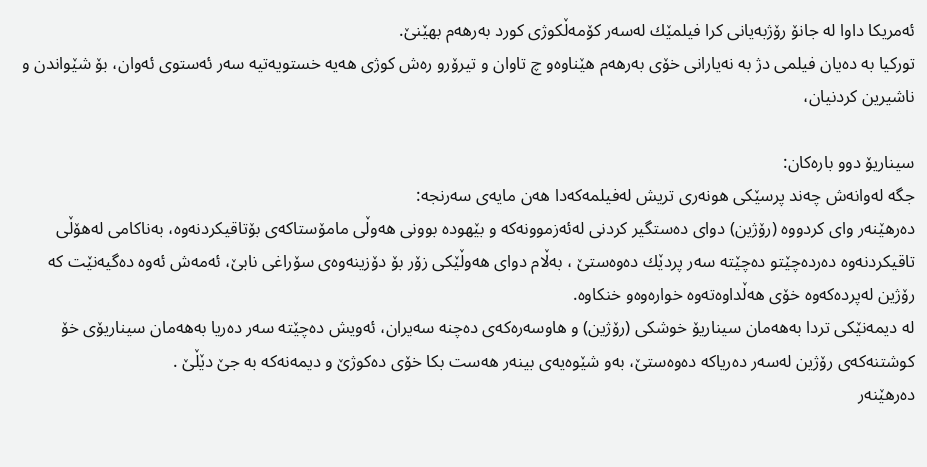ئه‌مریكا داوا له‌ جانۆ رۆژبه‌یانی كرا فیلمێك له‌سه‌ر كۆمه‌ڵكوژی كورد به‌رهه‌م بهێنێ‌.
توركیا به‌ ده‌یان فیلمی دژ به‌ نه‌یارانی خۆی به‌رهه‌م هێناوه‌و چ تاوان و تیرۆرو ره‌ش كوژی هه‌یه‌ خستویه‌تیه‌ سه‌ر ئه‌ستوی ئه‌وان، بۆ شێواندن و ناشیرین كردنیان،

سیناریۆ دوو باره‌كان:
جگه‌ له‌وانه‌ش چه‌ند پرسێكی هونه‌ری تریش له‌فیلمه‌كه‌دا هه‌ن مایه‌ی سه‌رنجه‌:
ده‌رهێنه‌ر وای كردووه‌ (رۆژین) دوای ده‌ستگیر كردنی له‌ئه‌زموونه‌كه‌ و بێهوده‌ بوونی هه‌وڵی مامۆستاكه‌ی بۆتاقیكردنه‌وه‌، به‌ناكامی له‌هۆڵی تاقیكردنه‌وه‌ ده‌رده‌چێتو ده‌چێته‌ سه‌ر پردێك ده‌وه‌ستێ‌ ، به‌ڵام دوای هه‌وڵێكی زۆر بۆ دۆزینه‌وه‌ی سۆراغی نابێ‌، ئه‌مه‌ش ئه‌وه‌ ده‌گیه‌نێت كه‌ رۆژین له‌پرده‌كه‌وه‌ خۆی هه‌ڵداوه‌ته‌وه‌ خواره‌وه‌و خنكاوه‌.
له‌ دیمه‌نێكی تردا به‌هه‌مان سیناریۆ خوشكی (رۆژین) و هاوسه‌ره‌كه‌ی ده‌چنه‌ سه‌یران، ئه‌ویش ده‌چێته‌ سه‌ر ده‌ریا به‌هه‌مان سیناریۆی خۆ كوشتنه‌كه‌ی رۆژین له‌سه‌ر ده‌ریاكه‌ ده‌وه‌ستێ‌، به‌و شێوه‌یه‌ی بینه‌ر هه‌ست بكا خۆی ده‌كوژێ‌ و دیمه‌نه‌كه‌ به‌ جێ‌ دێڵێ‌ .
ده‌رهێنه‌ر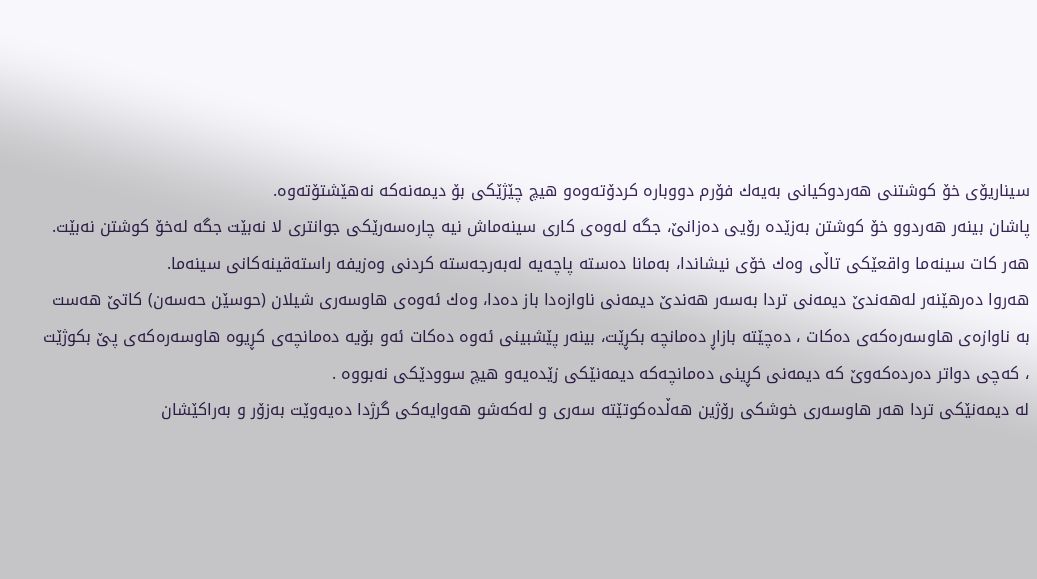سیناریۆی خۆ كوشتنی هه‌ردوكیانی به‌یه‌ك فۆرم دووباره‌ كردۆته‌وه‌و هیچ چێژێكی بۆ دیمه‌نه‌كه‌ نه‌هێشتۆته‌وه‌.
پاشان بینه‌ر هه‌ردوو خۆ كوشتن به‌زێده‌ رۆیی ده‌زانێ‌، جگه‌ له‌وه‌ی كاری سینه‌ماش نیه‌ چاره‌سه‌رێكی جوانتری لا نه‌بێت جگه‌ له‌خۆ كوشتن نه‌بێت.
هه‌ر كات سینه‌ما واقعێكی تاڵی وه‌ك خۆی نیشاندا، به‌مانا ده‌سته‌ پاچه‌یه‌ له‌به‌رجه‌سته‌ كردنی وه‌زیفه‌ راسته‌قینه‌كانی سینه‌ما.
هه‌روا ده‌رهێنه‌ر له‌هه‌ندێ‌ دیمه‌نی تردا به‌سه‌ر هه‌ندێ‌ دیمه‌نی ناوازه‌دا باز ده‌دا، وه‌ك ئه‌وه‌ی هاوسه‌ری شیلان (حوسێن حه‌سه‌ن) كاتێ‌ هه‌ست به‌ ناوازه‌ی هاوسه‌ره‌كه‌ی ده‌كات ، ده‌چێته‌ بازاڕ ده‌مانچه‌ بكڕێت، بینه‌ر پێشبینی ئه‌وه‌ ده‌كات ئه‌و بۆیه‌ ده‌مانچه‌ی كڕیوه‌ هاوسه‌ره‌كه‌ی پێ‌ بكوژێت ، كه‌چی دواتر ده‌رده‌كه‌وێ‌ كه‌ دیمه‌نی كڕینی ده‌مانچه‌كه‌ دیمه‌نێكی زێده‌یه‌و هیچ سوودێكی نه‌بووه‌ .
له‌ دیمه‌نێكی تردا هه‌ر هاوسه‌ری خوشكی رۆژین هه‌ڵده‌كوتێته‌ سه‌ری و له‌كه‌شو هه‌وایه‌كی گرژدا ده‌یه‌وێت به‌زۆر و به‌راكێشان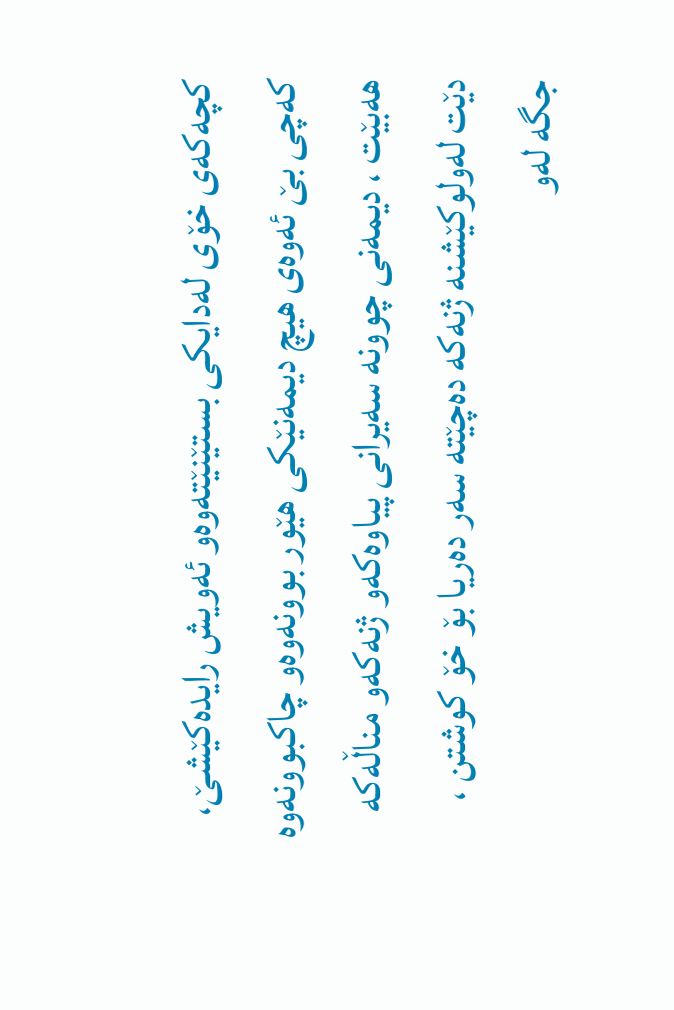كچه‌كه‌ی خۆی له‌دایكی بستێنێته‌وه‌و ئه‌ویش رایده‌كێشێ‌، كه‌چی بێ‌ ئه‌وه‌ی هیچ دیمه‌نێكی هێور بوونه‌وه‌و چاكبوونه‌وه‌ هه‌بێت ، دیمه‌نی چوونه‌ سه‌یرانی پیاوه‌كه‌و ژنه‌كه‌و مناڵه‌كه‌ دێت له‌ولوكێشنه‌ ژنه‌كه‌ ده‌چێته‌ سه‌ر ده‌ریا بۆ خۆ كوشتن ، جگه‌ له‌و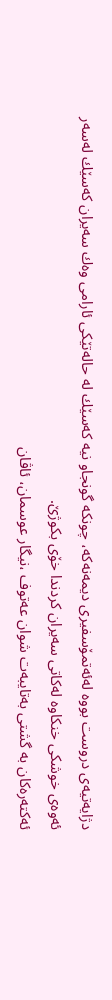دژایه‌تیه‌ی دروست بووه‌ له‌ئه‌تمۆسفیری دیمه‌نه‌كه‌، چونكه‌ گونجاو نیه‌ كه‌سێك له‌ حاله‌تێكی ئارامی وه‌ك سه‌یران كه‌سێك له‌سه‌ر ئه‌وه‌ی خوشكی خنكاوه‌ له‌كاتی سه‌یران كردندا خۆی بكوژێ‌.
ئه‌كته‌ره‌كان به‌ گشتی به‌تایبه‌ت شوان عه‌توف ،نیگار عوسمان، ئاڤان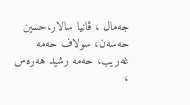جه‌مال ، ڤانیا سالار،حسین حه‌سه‌ن، سولاف حه‌مه‌ غه‌ریب، حه‌مه‌ رشید هه‌ره‌س ،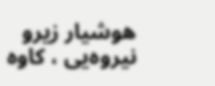هوشیار زیرو نیروه‌یی ، كاوه‌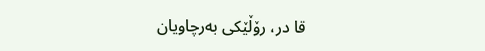قا در، رۆڵێكی به‌رچاویان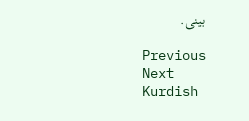بینی.

Previous
Next
Kurdish